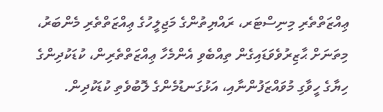ޢިއްޒަތްތެރި މިނިސްޓަރ، ރައްޔިތުންގެ މަޖިލީހުގެ ޢިއްޒަތްތެރި މެންބަރު، މިތަނަށް ޙާޒިރުވެވަޑައިގެން ތިއްބެވި އެންމެހާ ޢިއްޒަތްތެރިން، ކުޑަކުދިންގެ ހިޔާގެ ހީވާގި މުވައްޒަފުންނާއި، އަޅުގަނޑުމެންގެ ލޮބުވެތި ކުޑަކުދިން.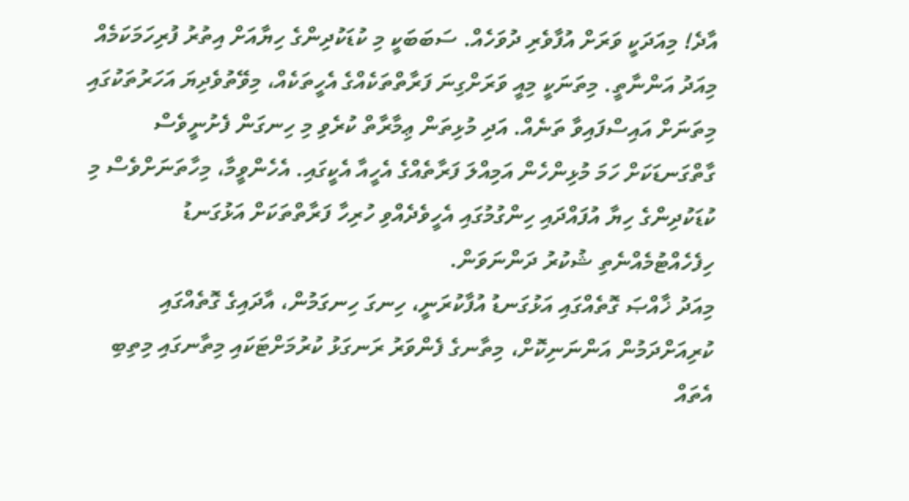އާދެ! މިއަދަކީ ވަރަށް އުފާވެރި ދުވަހެއް. ސަބަބަކީ މި ކުޑަކުދިންގެ ހިޔާއަށް އިތުރު ފުރިހަމަކަމެއް މިއަދު އަންނާތީ. މިތަނަކީ މިއީ ވަރަށްގިނަ ފަރާތްތަކެއްގެ އެހީތަކެއް، މިވޭތުވެދިޔަ އަހަރުތަކުގައި މިތަނަށް އައިސްފައިވާ ތަނެއް. އަދި މުޅިތަން ޢިމާރާތް ކުރެވި މި ހިނގަން ފެށުނީވެސް ގާތްގަނޑަކަށް ހަމަ މުޅިންހެން އަމިއްލަ ފަރާތެއްގެ އެހީއާ އެކީގައި. އެހެންވީމާ، މިހާތަނަށްވެސް މި ކުޑަކުދިންގެ ހިޔާ އުފައްދައި ހިންގުމުގައި އެހީވެދެއްވި ހުރިހާ ފަރާތްތަކަށް އަޅުގަނޑު ހިފެހެއްޓުމެއްނެތި ޝުކުރު ދަންނަވަން.
މިއަދު ޚާއްޞަ ގޮތެއްގައި އަޅުގަނޑު އުފާކުރަނީ، ހިނގަ ހިނގަމުން، އާދައިގެ ގޮތެއްގައި ކުރިއަށްދަމުން އަންނަނިކޮށް، މިތާނގެ ފެންވަރު ރަނގަޅު ކުރުމަށްޓަކައި މިތާނގައި މިތިބި އެތައް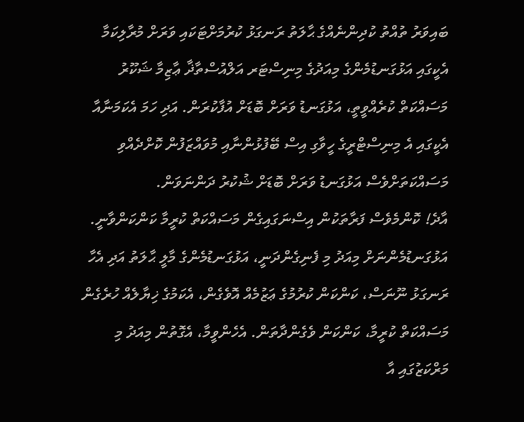ބައިވަރު ތުއްތު ކުދިންނެއްގެ ޙާލަތު ރަނގަޅު ކުރުމަށްޓަކައި ވަރަށް މުރާލިކަމާ އެކީގައި އަޅުގަނޑުމެންގެ މިއަދުގެ މިނިސްޓަރ އަލްއުސްތާޛާ ޢާޒިމާ ޝަކޫރު މަސައްކަތް ކުރެއްވީތީ، އަޅުގަނޑު ވަރަށް ބޮޑަށް އުފާކުރަން. އަދި ހަމަ އެކަމަނާއާ އެކީގައި އެ މިނިސްޓްރީގެ ހީވާގި އިސް ބޭފުޅުންނާއި މުވައްޒަފުން ކޮށްދެއްވި މަސައްކަތަށްވެސް އަޅުގަނޑު ވަރަށް ބޮޑަށް ޝުކުރު ދަންނަވަން.
އާދެ! ކޮންމެވެސް ފަރާތަކުން އިސްނަގައިގެން މަސައްކަތް ކުރީމާ ކަންކަންވާނީ. އަޅުގަނޑުމެންނަށް މިއަދު މި ފެނިގެންދަނީ، އަޅުގަނޑުމެންގެ މާލީ ޙާލަތު އަދި އެހާ ރަނގަޅު ނޫނަސް، ކަންކަން ކުރުމުގެ ޢަޒުމެއް އޮވެގެން، އެކަމުގެ ޚިޔާލެއް ހުރެގެން މަސައްކަތް ކުރީމާ، ކަންކަން ވެގެންދާތަން. އެހެންވީމާ، އެގޮތުން މިއަދު މި މަރްކަޒުގައި އާ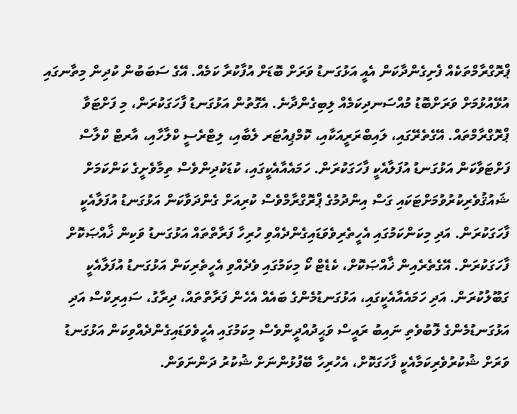ޕްރޮގްރާމްތަކެއް ފެށިގެންދާކަން އެއީ އަޅުގަނޑު ވަރަށް ބޮޑަށް އުފާކުރާ ކަމެއް. އޭގެ ސަބަބުން ކުދިން މިތާނގައި އުޅޭއުޅުމަށް ވަރަށްބޮޑު މުއްސަނދިކަމެއް ލިބިގެންދާނެ. އެގޮތުން އަޅުގަނޑު ފާހަގަކުރަން، މި ފަށްޓަވާ ޕްރޮގްރާމްތައް. އޭގެތެރޭގައި، ލައިބްރަރީއަކާއި، ކޮމްޕިއުޓަރ ލެބާއި، ލިޓްރެސީ ކްލާހާއި، އާރޓް ކްލާސް ފަށްޓަވާކަން އަޅުގަނޑު އުފަލާއެކީ ފާހަގަކުރަން. ހަމައެއާއެކީގައި، ކުޑަކުދިންވެސް ތިމާވެށީގެ ކަންކަމަށް ޝައުޤުވެރިކުރުވުމަށްޓަކައި ގަސް އިންދުމުގެ ޕްރޮގްރާމްވެސް ކުރިއަށް ގެންދަވާކަން އަޅުގަނޑު އުފަލާއެކީ ފާހަގަކުރަން. އަދި މިކަންކަމުގައި އެހީތެރިވެވަޑައިގެންދެއްވި ހުރިހާ ފަރާތްތައް އަޅުގަނޑު ވަކިން ޚާއްޞަކޮށް ފާހަގަކުރަން. އޭގެތެރެއިން ޚާއްޞަކޮށް، ކެޑެޓް ކޯ މިކަމުގައި ވެދެއްވި އެހީތެރިކަން އަޅުގަނޑު އުފަލާއެކީ ގަބޫލުކުރަން. އަދި ހަމައެއާއެކީގައި، އަޅުގަނޑުމެންގެ ބައެއް އެހެން ފަރާތްތައް، ދިރާގު، ސައިރިކްސް އަދި އަޅުގަނޑުމެންގެ ލޮބުވެތި ނައިބު ރައީސް ވަޙީދުއްދީންވެސް މިކަމުގައި އެހީވެވަޑައިގެންދެއްވިކަން އަޅުގަނޑު ވަރަށް ޝުކުރުވެރިކަމާއެކީ ފާހަގަކޮށް، އެހުރިހާ ބޭފުޅުންނަށް ޝުކުރު ދަންނަވަން.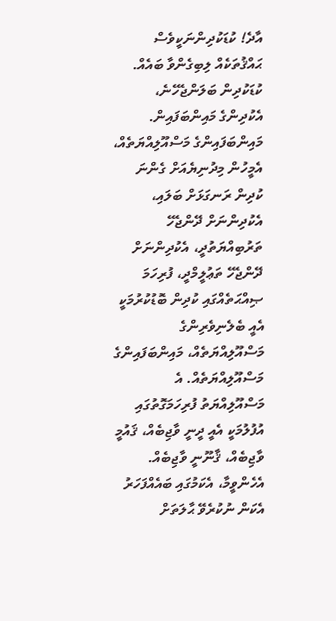އާދެ! ކުޑަކުދިންނަކީވެސް ޙައްޤުތަކެއް ލިބިގެންވާ ބައެއް. ކުޑަކުދިން ބަލަންޖެހޭނެ، އެކުދިންގެ މައިންބަފައިން. މައިންބަފައިންގެ މަސްއޫލިއްޔަތެއް، އެމީހުން މިދުނިޔެއަށް ގެންނަ ކުދިން ރަނގަޅަށް ބަލައި، އެކުދިންނަށް ދޭންޖެހޭ ތަރުބިއްޔަތުދީ، އެކުދިންނަށް ދޭންޖެހޭ ތަޢުލީމްދީ، ފުރިހަމަ ޞިއްޙަތެއްގައި ކުދިން ބޮޑުކުރުމަކީ އެއީ ބެލެނިވެރިންގެ މަސްއޫލިއްޔަތެއް، މައިންބަފައިންގެ މަސްއޫލިއްޔަތެއް. އެ މަސްއޫލިއްޔަތު ފުރިހަމަގޮތުގައި އުފުލުމަކީ އެއީ ދީނީ ވާޖިބެއް، ޤައުމީ ވާޖިބެއް، ޤާނޫނީ ވާޖިބެއް. އެހެންވީމާ، އެކަމުގައި ބައެއްފަހަރު އެކަން ނުކުރެވޭ ޙާލަތަށް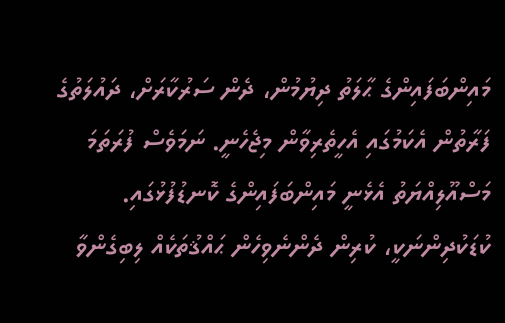މައިންބަފައިންގެ ޙާލަތު ދިޔުމުން، ދެން ސަރުކާރަށް، ދައުލަތުގެ ފަރާތުން އެކަމުގައި އެހީތެރިވާން މިޖެހެނީ. ނަމަވެސް ފުރަތަމަ މަސްއޫލިއްޔަތު އެޅެނީ މައިންބަފައިންގެ ކޮނޑުފުޅުގައި.
ކުޑަކުދިންނަކީ، ކުރިން ދެންނެވިހެން ޙައްޤުތަކެއް ލިބިގެންވާ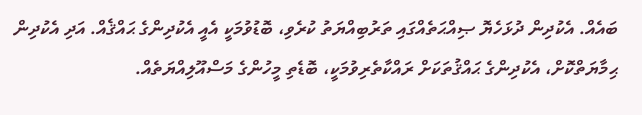ބައެއް. އެކުދިން ދުޅަހެޔޮ ޞިއްޙަތެއްގައި ތަރުބިއްޔަތު ކުރެވި، ބޮޑުވުމަކީ އެއީ އެކުދިންގެ ޙައްޤެއް. އަދި އެކުދިން ޙިމާޔަތްކޮށް، އެކުދިންގެ ޙައްޤުތަކަށް ރައްކާތެރިވުމަކީ، ބޮޑެތި މީހުންގެ މަސްއޫލިއްޔަތެއް.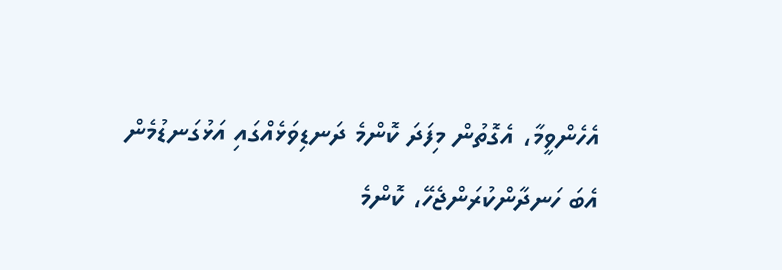އެހެންވީމާ، އެގޮތުން މިފަދަ ކޮންމެ ދަނޑިވަޅެއްގައި އަޅުގަނޑުމެން އެބަ ހަނދާންކުރަންޖެހޭ، ކޮންމެ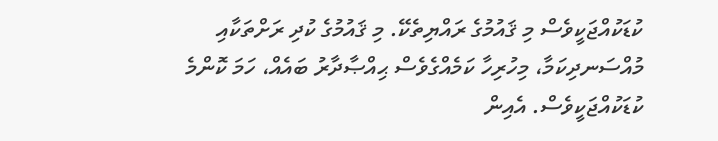ކުޑަކުއްޖަކީވެސް މި ޤައުމުގެ ރައްޔިތެކޭ. މި ޤައުމުގެ ކުދި ރަށްތަކާއި މުއްސަނދިކަމާ، މިހުރިހާ ކަމެއްގެވެސް ޙިއްޞާދާރު ބައެއް، ހަމަ ކޮންމެ ކުޑަކުއްޖަކީވެސް. އެއިން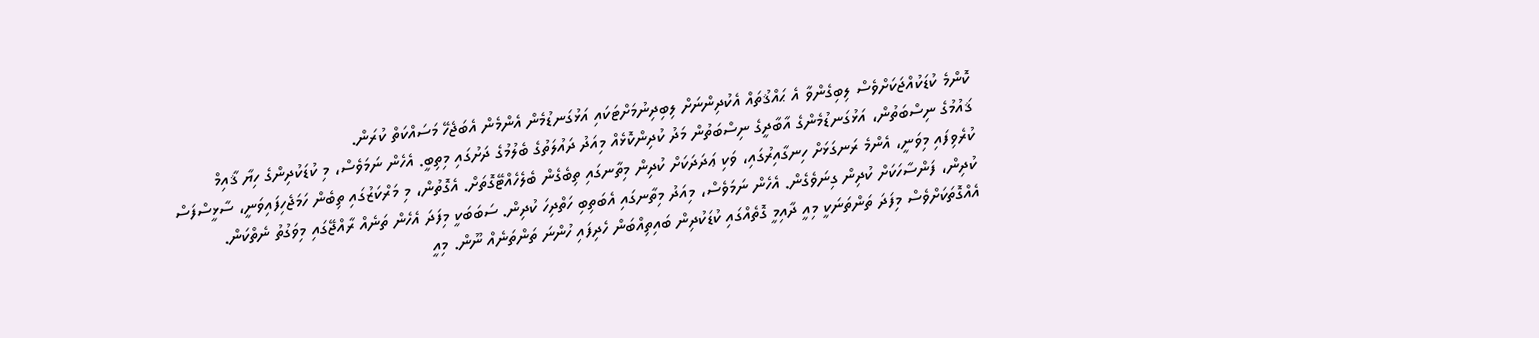ކޮންމެ ކުޑަކުއްޖަކަށްވެސް ލިބިގެންވާ އެ ޙައްޤުތައް އެކުދިންނަށް ލިބިދިނުމަށްޓަކައި އަޅުގަނޑުމެން އެންމެން އެބަޖެހޭ މަސައްކަތް ކުރަން.
ޤައުމުގެ ނިސްބަތުން، އަޅުގަނޑުމެންގެ އާބާދީގެ ނިސްބަތުން މަދު ކުދިންކޮޅެއް މިއަދު ދައުލަތުގެ ބެލުމުގެ ދަށުގައި މިތިބީ. އެހެން ނަމަވެސް، މި ކުޑަކުދިންގެ ހިޔާ ޤާއިމް ކުރެވިފައި މިވަނީ، އެންމެ ރަނގަޅަށް ހިނގާއިރުގައި، ވަކި ޢަދަދަކަށް ކުދިން މިތާނގައި ތިބެގެން ބެލެހެއްޓޭގޮތަށް. އެގޮތުން، މި މަރްކަޒުގައި ތިބެން ހަމަޖެހިފައިވަނީ، ސާޅީސްފަސް ކުދިން، ފަންސާހަކަށް ކުދިން ގިނަވެގެން. އެހެން ނަމަވެސް، މިއަދު މިތާނގައި އެބަތިބި ހަތްދިހަ ކުދިން. ސަބަބަކީ މިފަދަ އެހެން ތަނެއް ރާއްޖޭގައި މިވަގުތު ނެތްކަން. އެއްގޮތަކަށްވެސް މިފަދަ ތަންތަނަކީ މިއީ ދާއިމީ ގޮތެއްގައި ކުޑަކުދިން ބައިތިއްބަން ހެދިފައި ހުންނަ ތަންތަނެއް ނޫން. މިއީ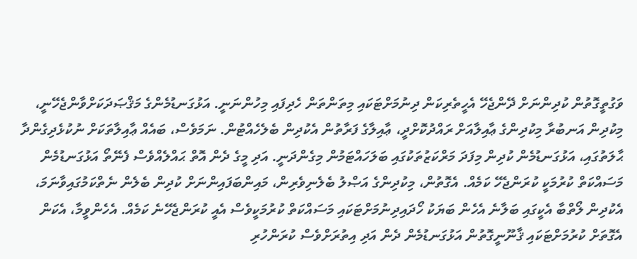ވަގުތީގޮތުން ކުދިންނަށް ދޭންޖެހޭ އެހީތެރިކަން ދިނުމަށްޓަކައި މިތަންތަން ހެދިފައި މިހުންނަނީ. އަޅުގަނޑުމެންގެ މަޤްޞަދަކަށްވާންޖެހޭނީ، މިކުދިން އަނބުރާ މިކުދިންގެ ޢާއިލާއަށް ރައްދުކޮށްދީ، ޢާއިލާގެ ފަރާތުން އެކުދިން ބެލެހެއްޓުން. ނަމަވެސް، ބައެއް ޢާއިލާތަކަށް ނުކުޅެދިގެންދާ ޙާލަތުގައި، އަޅުގަނޑުމެން ކުދިން މިފަދަ މަރްކަޒުތަކުގައި ބަލަހައްޓަމުން މިގެންދަނީ. އަދި މީގެ ދެން އޮތް ޙައްލެއްވެސް ފެނޭތޯ އަޅުގަނޑުމެން މަސައްކަތް ކުރުމަކީ ކުރަންޖެހޭ ކަމެއް. އެގޮތުން، މިކުދިންގެ އަޞްލު ބެލެނިވެރިން، މައިންބަފައިންނަށް ކުދިން ބެލެން ނެތްކަމުގައިވާނަމަ، އެކުދިން ލޯތްބާ އެކީގައި ބަލާނެ އެހެން ބަޔަކު ހޯދައިދިނުމަށްޓަކައި މަސައްކަތް ކުރުމަކީވެސް އެއީ ކުރަންޖެހޭނެ ކަމެއް. އެހެންވީމާ، އެކަން އެގޮތަށް ކުރުމަށްޓަކައި ޤާނޫނީގޮތުން އަޅުގަނޑުމެން ދެން އަދި އިތުރަށްވެސް ކުރަންހުރި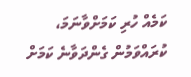ކަމެއް ހުރި ކަމަށްވާނަމަ، ކުރައްވަމުން ގެންދަވާނެ ކަމަށް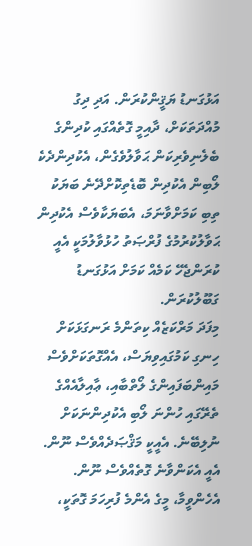އަޅުގަނޑު ޔަޤީންކުރަން. އަދި ދިގު މުއްދަތަކަށް، ދާއިމީ ގޮތެއްގައި ކުދިންގެ ބެލެނިވެރިކަން ޙަވާލުވެގެން، އެކުދިންދެކެ ލޯބިން އެކުދިން ބޮޑެތިކޮށްދޭނެ ބަޔަކު ތިބި ކަމަށްވާނަމަ، އެބަޔަކާވެސް އެކުދިން ޙަވާލުކުރުމުގެ ފުރްޞަތު ހުޅުވާލުމަކީ އެއީ ކުރަންޖެހޭ ކަމެއް ކަމަށް އަޅުގަނޑު ގަބޫލުކުރަން.
މިފަދަ މަރްކަޒެއް ކިތަންމެ ރަނގަޅަކަށް ހިނގި ކަމުގައިވިޔަސް، އެއްގޮތަކަށްވެސް މައިންބަފައިންގެ ލޯތްބާއި، ޢާއިލާއެއްގެ ތެރޭގައި ހުންނަ ލޯބި އެކުދިންނަކަށް ނުލިބޭނެ. އެއީކީ މަޤްޞަދެއްވެސް ނޫން. އެއީ އެކަންވާނެ ގޮތެއްވެސް ނޫން. އެހެންވީމާ، މީގެ އެންމެ ފުރިހަމަ ގޮތަކީ،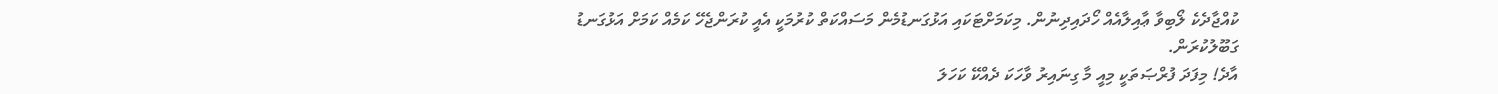ކުއްޖާދެކެ ލޯބިވާ ޢާއިލާއެއް ހޯދައިދިނުން. މިކަމަށްޓަކައި އަޅުގަނޑުމެން މަސައްކަތް ކުރުމަކީ އެއީ ކުރަންޖެހޭ ކަމެއް ކަމަށް އަޅުގަނޑު ގަބޫލުކުރަން.
އާދެ! މިފަދަ ފުރްޞަތަކީ މިއީ މާ ގިނައިރު ވާހަކަ ދެއްކޭ ކަހަލަ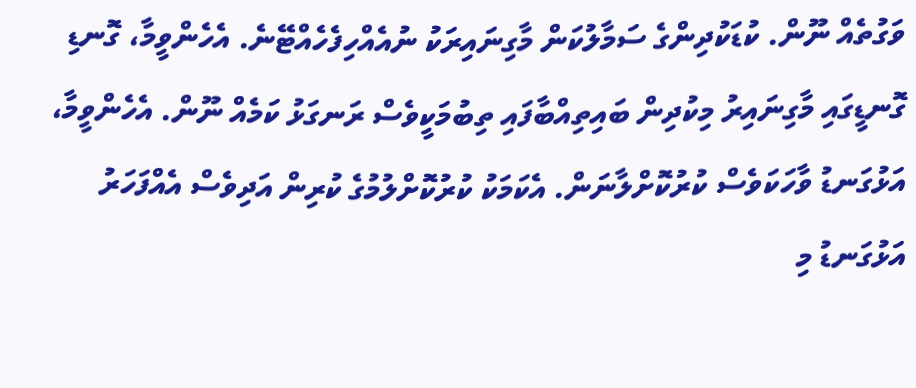ވަގުތެއް ނޫން. ކުޑަކުދިންގެ ސަމާލުކަން މާގިނައިރަކު ނުއެއްހިފެހެއްޓޭނެ. އެހެންވީމާ، ގޮނޑި ގޮނޑީގައި މާގިނައިރު މިކުދިން ބައިތިއްބާފައި ތިބުމަކީވެސް ރަނގަޅު ކަމެއް ނޫން. އެހެންވީމާ، އަޅުގަނޑު ވާހަކަވެސް ކުރުކޮށްލާނަން. އެކަމަކު ކުރުކޮށްލުމުގެ ކުރިން އަދިވެސް އެއްފަހަރު އަޅުގަނޑު މި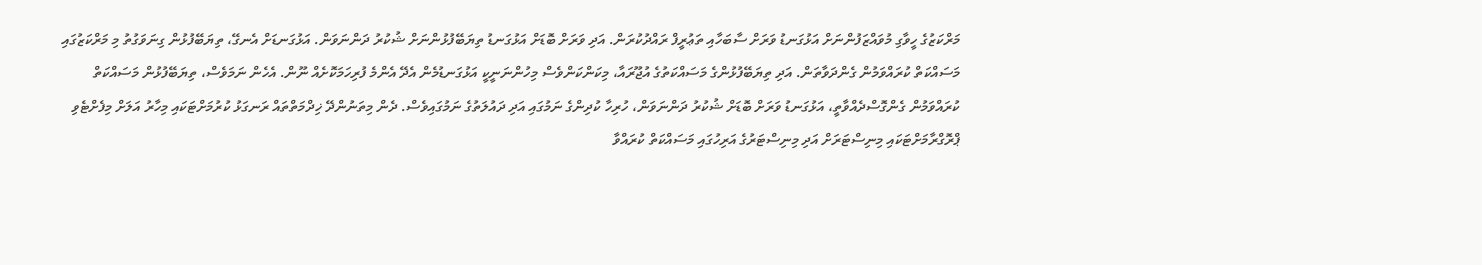މަރްކަޒުގެ ހީވާގި މުވައްޒަފުންނަށް އަޅުގަނޑު ވަރަށް ސާބަހާއި ތަޢުރީފް ރައްދުކުރަން. އަދި ވަރަށް ބޮޑަށް އަޅުގަނޑު ތިޔަބޭފުޅުންނަށް ޝުކުރު ދަންނަވަން. އަޅުގަނޑަށް އެނގޭ، ތިޔަބޭފުޅުން ގިނަވަގުތު މި މަރްކަޒުގައި މަސައްކަތް ކުރައްވަމުން ގެންދަވާތަން. އަދި ތިޔަބޭފުޅުންގެ މަސައްކަތުގެ އުޖޫރައާ، މިކަންކަންވެސް މިހުންނަނީކީ އަޅުގަނޑުމެން އެދޭ އެންމެ ފުރިހަމަކޮށެއް ނޫން. އެހެން ނަމަވެސް، ތިޔަބޭފުޅުން މަސައްކަތް ކުރައްވަމުން ގެންގޮސްދެއްވާތީ، އަޅުގަނޑު ވަރަށް ބޮޑަށް ޝުކުރު ދަންނަވަން، ހުރިހާ ކުދިންގެ ނަމުގައި އަދި ދައުލަތުގެ ނަމުގައިވެސް. ދެން މިތަނުންދޭ ޚިދްމަތްތައް ރަނގަޅު ކުރުމަށްޓަކައި މިހާރު އަލަށް މިފެށްޓެވި ޕްރޮގްރާމަށްޓަކައި މިނިސްޓަރަށް އަދި މިނިސްޓަރުގެ އަރިހުގައި މަސައްކަތް ކުރައްވާ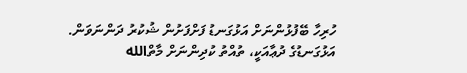ހުރިހާ ބޭފުޅުންނަށް އަޅުގަނޑު ފަށްފަށުން ޝުކުރު ދަންނަވަން.
އަޅުގަނޑުގެ ދުޢާއަކީ، ތުއްތު ކުދިންނަށް މާތްالله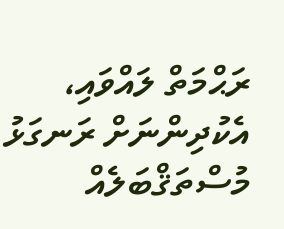ރަޙްމަތް ލައްވައި، އެކުދިންނަށް ރަނގަޅު މުސްތަޤްބަލެއް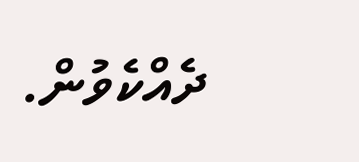ދެއްކެވުން.